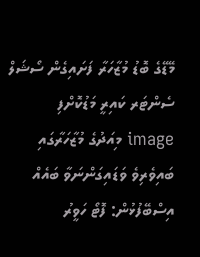މޭޑޭގެ ބޮޑު މުޒާހަރާ ފަށައިގެން ސޯޝަލް ސެންޓަރ ކައިރީ މަޑުކޮށްފި
image މިއަދުގެ މުޒާހަރާގައި ބައިވެރިވެ ވަޑައިގަންނަވާ ބައެއް އިސްބޭފުޅުން: ފޮޓޯ ހަވީރު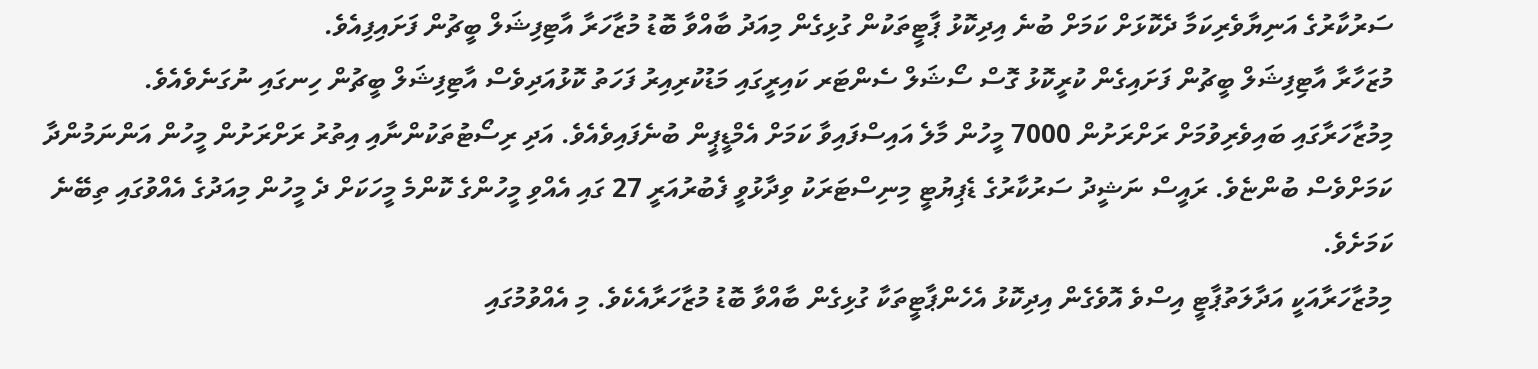ސަރުކާރުގެ އަނިޔާވެރިކަމާ ދެކޮޅަށް ކަމަށް ބުނެ އިދިކޮޅު ޕާޓީތަކުން ގުޅިގެން މިއަދު ބާއްވާ ބޮޑު މުޒާހަރާ އާޓިފިޝަލް ބީޗުން ފަށައިފިއެވެ.
މުޒަހާރާ އާޓިފިޝަލް ބީޗުން ފަށައިގެން ކުރީކޮޅު ގޮސް ސޯޝަލް ސެންޓަރ ކައިރީގައި މަޑުކުރިއިރު ފަހަތު ކޮޅުއަދިވެސް އާޓިފިޝަލް ބީޗުން ހިނގައި ނުގަނެވެއެވެ.
މިމުޒާހަރާގައި ބައިވެރިވުމަށް ރަށްރަށުން 7000 މީހުން މާލެ އައިސްފައިވާ ކަމަށް އެމްޑީޕީން ބުނެފައިވެއެވެ. އަދި ރިސޯޓުތަކުންނާއި އިތުރު ރަށްރަށުން މީހުން އަންނަމުންދާ ކަމަށްވެސް ބުންޏެވެ. ރައީސް ނަޝީދު ސަރުކާރުގެ ޑެޕިޔުޓީ މިނިސްޓަރަކު ވިދާޅުވީ ފެބުރުއަރީ 27 ގައި އެއްވި މީހުންގެ ކޮންމެ މީހަކަށް ދެ މީހުން މިއަދުގެ އެއްވުގައި ތިބޭނެ ކަމަށެވެ.
މިމުޒާހަރާއަކީ އަދާލަތުޕާޓީ އިސްވެ އޮވެގެން އިދިކޮޅު އެހެންޕާޓީތަކާ ގުޅިގެން ބާއްވާ ބޮޑު މުޒާހަރާއެކެވެ. މި އެއްވުމުގައި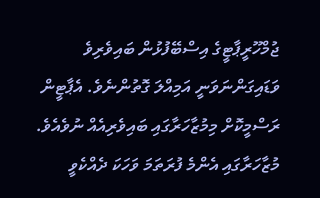ޖުމްހޫރީޕާޓީގެ އިސްބޭފުޅުން ބައިވެރިވެ ވަޑައިގަންނަވަނީ އަމިއްލަ ގޮތުންނެވެ. އެޕާޓީން ރަސްމީކޮށް މިމުޒާހަރާގައި ބައިވެރިއެއް ނުވެއެވެ.
މުޒާހަރާގައި އެންމެ ފުރަތަމަ ވަހަކަ ދެއްކެވީ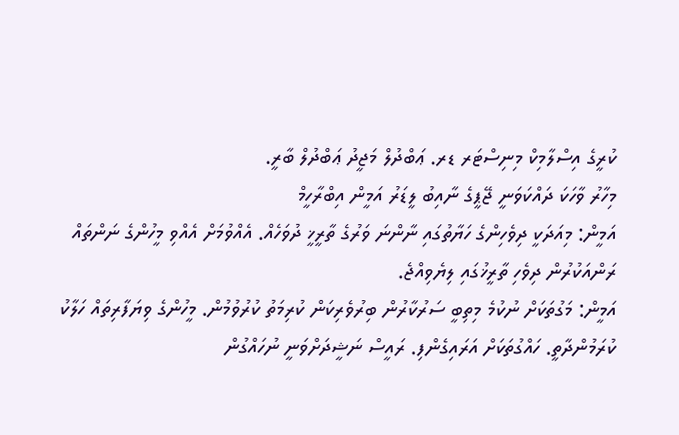ކުރީގެ އިސްލާމިކް މިނިސްޓަރ ޑރ. ޢަބްދުލް މަޖީދު ޢަބްދުލް ބާރީ.
މިހާރު ވާހަކަ ދައްކަވަނީ ޖޭޕީގެ ނާއިބު ލީޑަރު އަމީން އިބްރާހީމް
އަމީން: މިއަދަކީ ދިވެހިންގެ ހަޔާތުގައި ނާންނަ ވަރުގެ ތާރީޚީ ދުވަހެއް. އެއްވުމަށް އެއްވި މީހުންގެ ނަންތައް ރަންއަކުރުން ދިވެހި ތާރީޚުގައި ލިޔެވިއްޖެ.
އަމީން: މަގުތަކަށް ނުކުމެ މިތިބީ ސަރުކާރުން ބިރުވެރިކަން ކުރިމަތު ކުރުވުމުން. މީހުންގެ ވިޔަފާރިތައް ހަލާކު ކުރަމުންދާތީ. ހައްގުތަކަށް އަރައިގެންފި. ރައީސް ނަޝީދަށްވަނީ ނުހައްގުން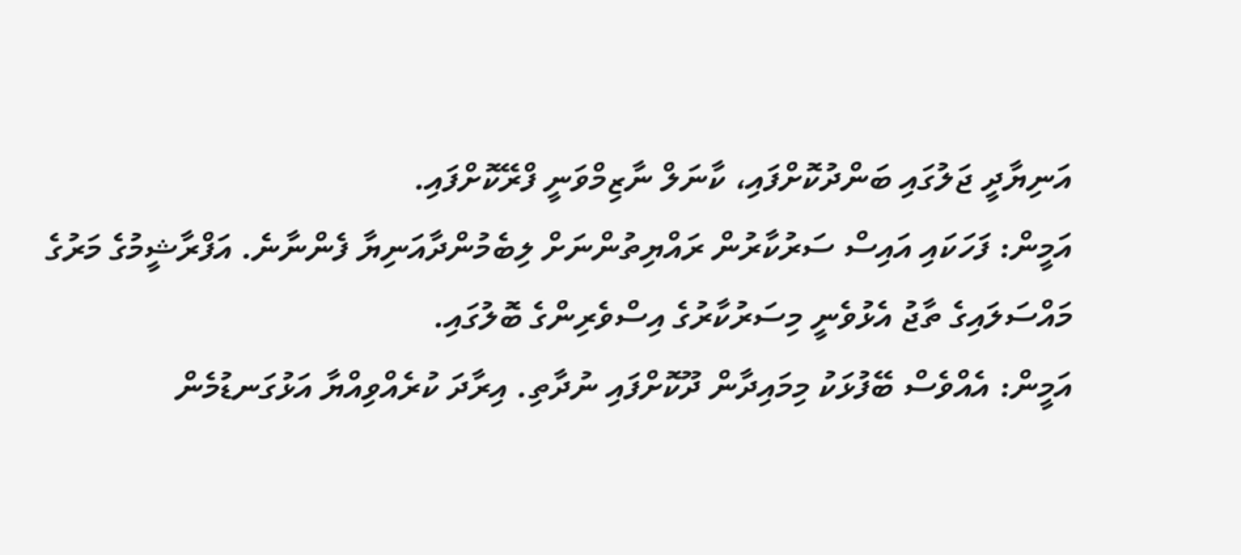އަނިޔާދީ ޖަލުގައި ބަންދުކޮށްފައި، ކާނަލް ނާޒިމްވަނީ ފްރޭކޮށްފައި.
އަމީން: ފަހަކައި އައިސް ސަރުކާރުން ރައްޔިތުންނަށް ލިބެމުންދާއަނިޔާ ފެންނާނެ. އަފްރާޝީމުގެ މަރުގެ މައްސަލައިގެ ތާޖު އެޅުވެނީ މިސަރުކާރުގެ އިސްވެރިންގެ ބޮލުގައި.
އަމީން: އެއްވެސް ބޭފުޅަކު މިމައިދާން ދޫކޮށްފައި ނުދާތި. އިރާދަ ކުރެއްވިއްޔާ އަޅުގަނޑުމެން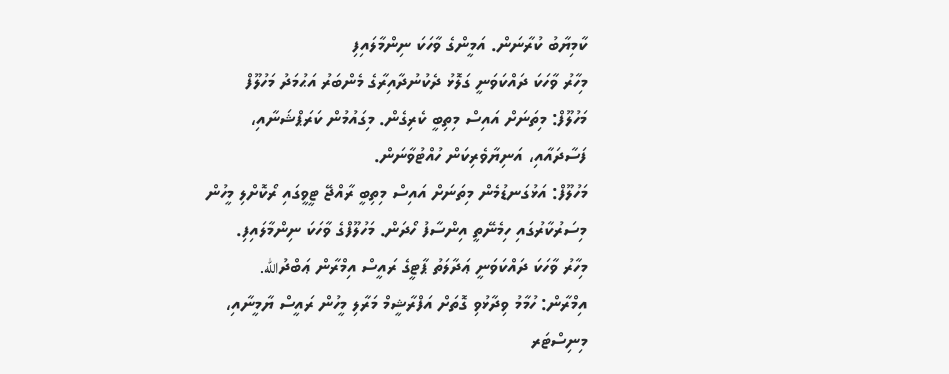ކާމިޔާބު ކުރާނަން. އަމީންގެ ވާހަކަ ނިންމާލައިފި
މިހާރު ވާހަކަ ދައްކަވަނީ ގަލޮޅު ދެކުނުދާއިރާގެ މެންބަރު އަޙުމަދު މަހުލޫފް
މަހުލޫފް: މިތަނަށް އައިސް މިތިބީ ކެރިގެން. މިގައުމުން ކަރަޕްޝަނާއި، ފަސާދައާއި، އަނިޔާވެރިކަން ހުއްޓުވާނަން.
މަހުލޫފް: އަޅުގަނޑުމެން މިތަނަށް އައިސް މިތިބީ ރާއްޖޭ ޓީވީގައި ރޯކޮށްލި މީހުން މިސަރުކާރުގައި ހިމެނޭތީ އިންސާފު ހޯދަން. މަހުލޫފްގެ ވާހަކަ ނިންމާލައިފި.
މިހާރު ވާހަކަ ދައްކަވަނީ ޢަދާލަތު ޕާޓީގެ ރައީސް އިމްރާން ޢަބްދުالله.
އިމްރާން: ހުމާމު ވިދާޅުވި ގޮތަށް އަފްރާޝީމް މަރާލި މީހުން ރައީސް ޔާމީނާއި، މިނިސްޓަރ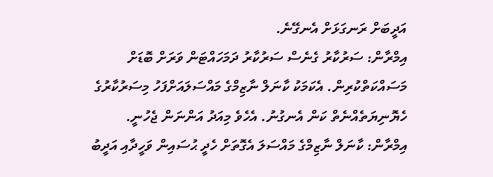އަދީބަށް ރަނގަޅަށް އެނގޭނެ.
އިމްރާން: ސަރުކާރު ގެނެސް ސަރުކާރު ދަމަހައްޓަން ވަރަށް ބޮޑަށް މަސައްކަތްކުރިން. އެކަމަކު ކާނަލް ނާޒިމްގެ މައްސަލައަށްފަހު މިސަރުކާރުގެ ހެޔޮނިޔަތެއްނެތް ކަން އެނގުނު. އެހެވެ މިއަދު އަންނަން ޖެހުނީ.
އިމްރާން: ކާނަލް ނާޒިމްގެ މައްސަލަ އެގޮތަށް ހެދީ ޙުސައިން ވަހީދާއި އަދީބު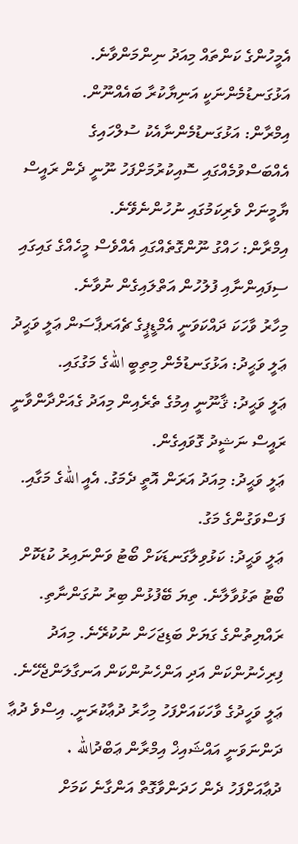އެމީހުންގެ ކަންތައް މިއަދު ނިންމަންވާނެ. އަޅުގަނޑުމެންނަކީ އަނިޔާކުރާ ބައެއްނޫން.
އިމްރާން: އަޅުގަނޑުމެންނާއެކު ސުލްހައިގެ އެއްބަސްވުމެއްގައި ސޮއިކުރުމަށްފަހު ނޫނީ ދެން ރައީސް ޔާމީނަށް ވެރިކަމުގައި ނުހުންނެވޭނެ.
އިމްރާން: ހައްގު ނޫންގޮތެއްގައި އެއްވެސް މީހެއްގެ ގައިގައި ސިފައިންނާއި ފުލުހުން އަތްލައިގެން ނުވާނެ.
މިހާރު ވާހަކަ ދައްކަވަނީ އެމްޑީޕީގެ ޗެއަރޕާސަން ޢަލީ ވަޙީދު
ޢަލީ ވަޙީދު: އަޅުގަނޑުމެން މިތިބީ اللهގެ މަގުގައި.
ޢަލީ ވަޙީދު: ޤާނޫނީ އިމުގެ ތެރެއިން މިއަދު ގެއަށްދާންވާނީ ރައީސް ނަޝީދު ގޮވައިގެން.
ޢަލީ ވަޙީދު: މިއަދު އަރަން އޮތީ ދެމަގު. އެއީ اللهގެ މަގާއި. ފަސްވަގުންގެ މަގު.
ޢަލީ ވަޙީދު: ކަޅުވިލާގަނޑަކަށް ބޯޓު ވަންނައިރު ކުޑަކޮށް ބޯޓު ތަޅުވާލާނެ. ތިޔަ ބޭފުޅުން ބިރު ނުގަންނާތި. ރައްޔިތުންގެ ގަޔަށް ބަޑިޖަހަން ނުކުރޭނެ. މިއަދު ފިރިހެނުންކަން އަދި އަންހެނުންކަން އަނގާލަންޖެހޭނެ.
ޢަލީ ވަހީދުގެ ވާހަކައަށްފަހު މިހާރު ދުޢާކުރަނީ. އިސްވެ ދުޢާ ދަންނަވަނީ އައްޝައިޚް އިމްރާން ޢަބްދުالله .
ދުޢާއަށްފަހު ދެން ހަދަންވާގޮތް އަންގާނެ ކަމަށް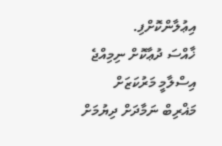އިޢުލާންކޮށްފި.
ޚާއްސަ ދުޢާކޮށް ނިމިއްޖެ
އިސްލާމީ މަރުކަޒަށް މަޣްރިބް ނަމާދަށް ދިޔުމަށް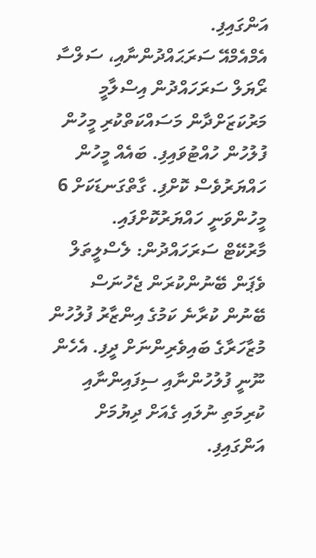އަންގައިފި.
އެމްއެމްއޭ ސަރަޙައްދުންނާއި، ސަލްސާ ރޯޔަލް ސަރަހައްދުން އިސްލާމީ މަރުކަޒަށްދާން މަސައްކަތްކުރި މީހުން ފުލުހުން ހުއްޓުވައިފި. ބައެއް މީހުން ހައްޔަރުވެސް ކޮށްފި. ގާތްގަނޑަކަށް 6 މީހުންވަނީ ހައްޔަރުކޮށްފައި.
މާރުކޭޓް ސަރަހައްދުން: ލެސްލީތަލް ވެޕަން ބޭނުންކުރަން ޖެހުނަސް ބޭނުން ކުރާނެ ކަމުގެ އިންޒާރު ފުލުހުން މުޒާހަރާގެ ބައިވެރިންނަށް ދީފި. އެހެން ނޫނީ ފުލުހުންނާއި ސިފައިންނާއި ކުރިމަތި ނުލައި ގެއަށް ދިޔުމަށް އަންގައިފި.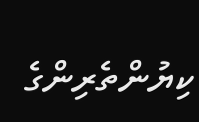ކިޔުންތެރިންގެ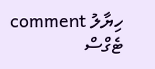ހިޔާލު comment
ޓެގްސް